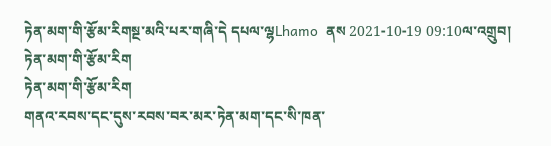ཏེན་མག་གི་རྩོམ་རིགསྔ་མའི་པར་གཞི་དེ དཔལ་ལྷLhamo  ནས 2021-10-19 09:10ལ་འགྲུབ།
ཏེན་མག་གི་རྩོམ་རིག
ཏེན་མག་གི་རྩོམ་རིག
གནའ་རབས་དང་དུས་རབས་བར་མར་ཏེན་མག་དང་སི་ཁན་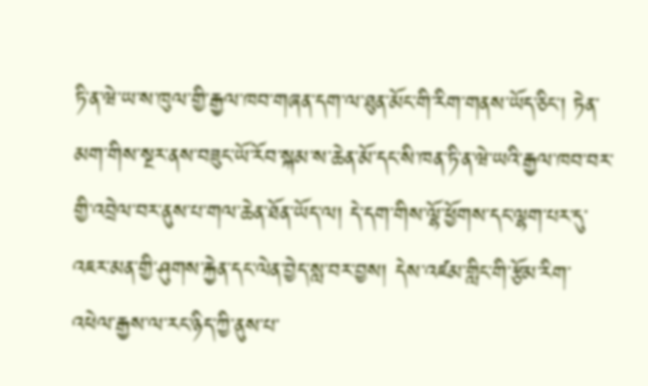ཏི་ན་ཝེ་ཡ་ས་ཁུལ་གྱི་རྒྱལ་ཁབ་གཞན་དག་ལ་ཐུན་མོང་གི་རིག་གནས་ཡོད་ཅིང་། ཏེན་མག་གིས་སྔར་ནས་བཟུང་ཡོ་རོབ་སྐམ་ས་ཆེན་མོ་དང་སི་ཁན་ཏི་ན་ཝེ་ཡའི་རྒྱལ་ཁབ་བར་གྱི་འབྲེལ་བར་ནུས་པ་གལ་ཆེན་ཐོན་ཡོད་ལ། དེ་དག་གིས་ལྷོ་ཕྱོགས་དང་ལྷག་པར་དུ་འཇར་མན་གྱི་ཤུགས་རྐྱེན་དང་ལེན་བྱེད་སླ་བར་བྱས། དེས་འཛམ་གླིང་གི་རྩོམ་རིག་འཕེལ་རྒྱས་ལ་རང་ཉིད་ཀྱི་ནུས་པ་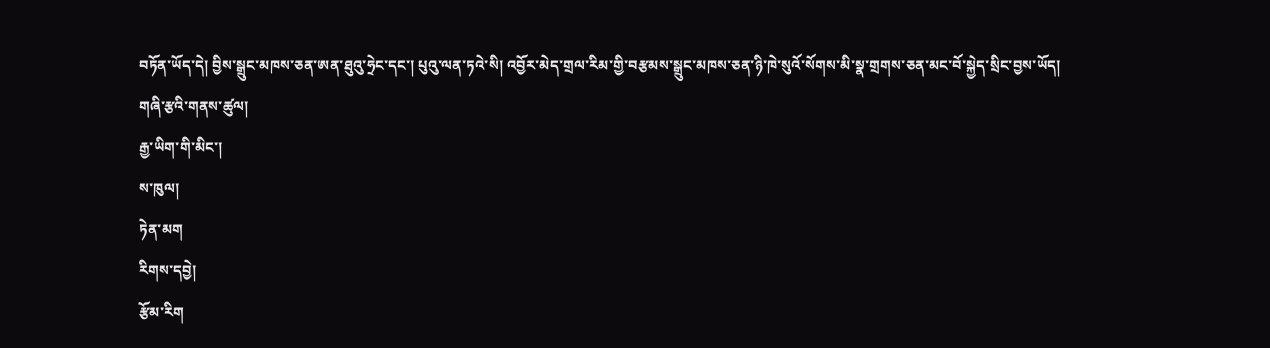བཏོན་ཡོད་དེ། བྱིས་སྒྲུང་མཁས་ཅན་ཨན་ཐུའུ་ཧྲེང་དང་། པུའུ་ལན་ཏའེ་སི། འབྱོར་མེད་གྲལ་རིམ་གྱི་བརྩམས་སྒྲུང་མཁས་ཅན་ཉི་ཁེ་སུའོ་སོགས་མི་སྣ་གྲགས་ཅན་མང་བོ་སྐྱེད་སྲིང་བྱས་ཡོད།
གཞི་རྩའི་གནས་ཚུལ།
རྒྱ་ཡིག་གི་མིང་།
ས་ཁུལ།
ཏེན་མག
རིགས་དབྱེ།
རྩོམ་རིག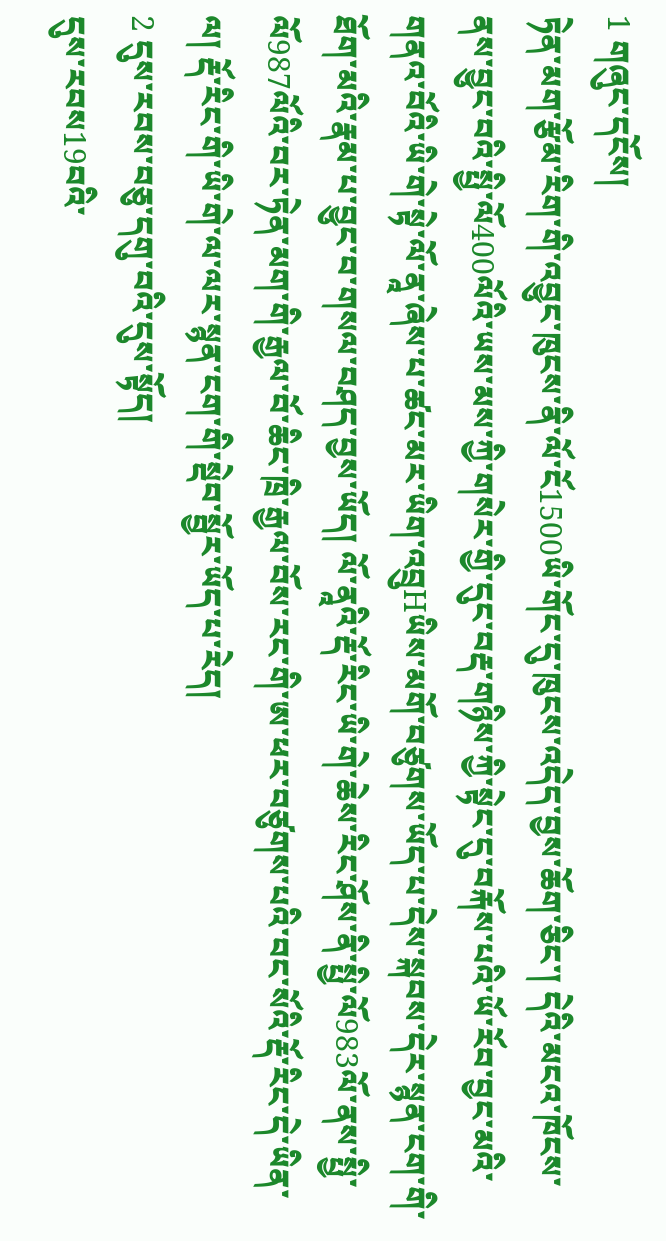1 གཞུང་དངོས།
ཏེན་མག་རྩོམ་རིག་གི་འབྱུང་ཁུངས་ནི་ལོ་ངོ1500ཡི་གོང་དུ་ཁུངས་འདེད་བྱས་ཆོག་ཅིང་། དེའི་མངའ་ཁོངས་ནས་བྱུང་བའི་སྤྱི་ལོ400ལོའི་ཡས་མས་ཀྱི་གསེར་གྱི་དུང་བརྡ་གཉིས་ཀྱི་སྟེང་དུ་བརྐོས་པའི་ཡོ་རོབ་བྱང་མའི་གནའ་བོའི་ཡི་གེ་སྟེ་ལོ་ནཱ་ཞེས་པ་ཚང་མར་ཡིག་འབྲུHཡིས་མགོ་བཙུགས་ཡོད་པ་དེས་སྐབས་དེར་སྙན་ངག་གི་ཐོག་མའི་རྣམ་པ་བྱུང་བ་གསལ་བཤད་བྱས་ཡོད། ལོ་ནཱའི་རྡོ་རིང་ཡི་གེ་ཆེས་རིང་ཤོས་ནི་སྤྱི་ལོ983ལོ་ནས་སྤྱི་ལོ987ལོའི་བར་ཏེན་མག་གི་རྒྱལ་བོ་ཆིང་ཁྲི་རྒྱལ་བོས་རང་གི་ཨ་ཕར་བཙུགས་པའི་བང་སོའི་རྡོ་རིང་དེ་ཡིན་ལ། རྡོ་རིང་གི་ཡི་གེ་ལ་ལར་སྙན་ངག་གི་སྡེབ་སྦྱོར་ཡོད་པ་རེད།
2 དུས་རབས་བཅུ་དགུ་བའི་དུས་སྟོད།
དུས་རབས19བའི་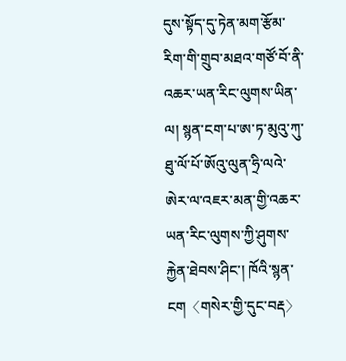དུས་སྟོད་དུ་ཏེན་མག་རྩོམ་རིག་གི་གྲུབ་མཐའ་གཙོ་བོ་ནི་འཆར་ཡན་རིང་ལུགས་ཡིན་ལ། སྙན་ངག་པ་ཨ་ཏ་མུའུ་ཀུ་ཐུ་ལོ་པོ་ཨོའུ་ལུན་ཧྲི་ལའེ་ཨེར་ལ་འཇར་མན་གྱི་འཆར་ཡན་རིང་ལུགས་ཀྱི་ཤུགས་རྐྱེན་ཐེབས་ཤིང་། ཁོའི་སྙན་ངག〈གསེར་གྱི་དུང་བརྡ〉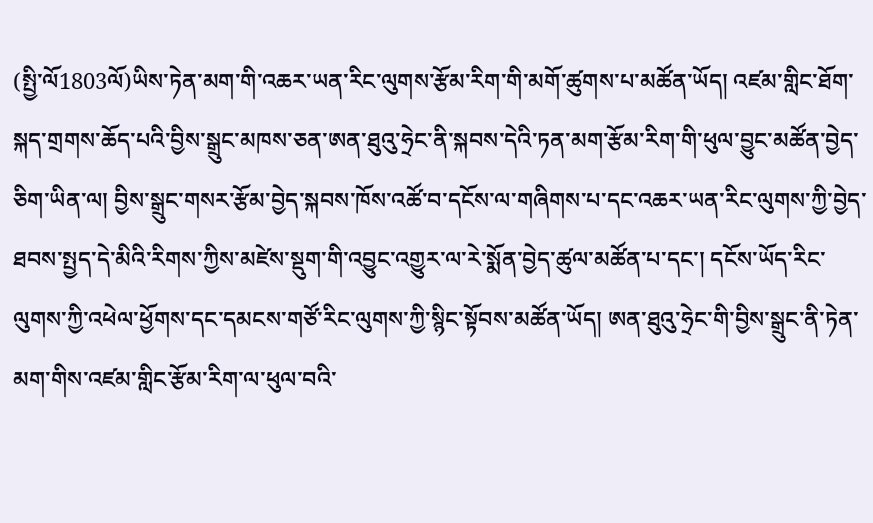(སྤྱི་ལོ1803ལོ)ཡིས་ཏེན་མག་གི་འཆར་ཡན་རིང་ལུགས་རྩོམ་རིག་གི་མགོ་ཚུགས་པ་མཚོན་ཡོད། འཛམ་གླིང་ཐོག་སྐད་གྲགས་ཆོད་པའི་བྱིས་སྒྲུང་མཁས་ཅན་ཨན་ཐུའུ་ཧྲེང་ནི་སྐབས་དེའི་ཏན་མག་རྩོམ་རིག་གི་ཕུལ་བྱུང་མཚོན་བྱེད་ཅིག་ཡིན་ལ། བྱིས་སྒྲུང་གསར་རྩོམ་བྱེད་སྐབས་ཁོས་འཚོ་བ་དངོས་ལ་གཞིགས་པ་དང་འཆར་ཡན་རིང་ལུགས་ཀྱི་བྱེད་ཐབས་སྤྱད་དེ་མིའི་རིགས་ཀྱིས་མཛེས་སྡུག་གི་འབྱུང་འགྱུར་ལ་རེ་སྨོན་བྱེད་ཚུལ་མཚོན་པ་དང་། དངོས་ཡོད་རིང་ལུགས་ཀྱི་འཕེལ་ཕྱོགས་དང་དམངས་གཙོ་རིང་ལུགས་ཀྱི་སྙིང་སྟོབས་མཚོན་ཡོད། ཨན་ཐུའུ་ཧྲེང་གི་བྱིས་སྒྲུང་ནི་ཏེན་མག་གིས་འཛམ་གླིང་རྩོམ་རིག་ལ་ཕུལ་བའི་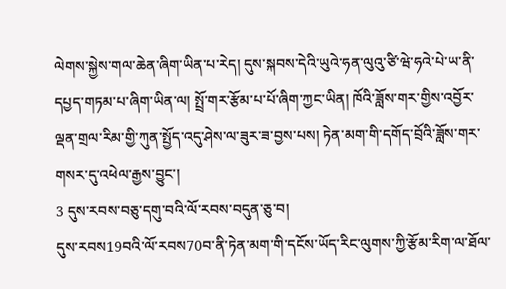ལེགས་སྐྱེས་གལ་ཆེན་ཞིག་ཡིན་པ་རེད། དུས་སྐབས་དེའི་ཡུའེ་ཧན་ལུའུ་ཙི་ཝེ་ཧའེ་པེ་ཡ་ནི་དཔྱད་གཏམ་པ་ཞིག་ཡིན་ལ། སྤྲོ་གར་རྩོམ་པ་པོ་ཞིག་ཀྱང་ཡིན། ཁོའི་ཟློས་གར་གྱིས་འབྱོར་ལྡན་གྲལ་རིམ་གྱི་ཀུན་སྤྱོད་འདུ་ཤེས་ལ་ཟུར་ཟ་བྱས་པས། ཏེན་མག་གི་དགོད་བྲོའི་ཟློས་གར་གསར་དུ་འཕེལ་རྒྱས་བྱུང་།
3 དུས་རབས་བཅུ་དགུ་བའི་ལོ་རབས་བདུན་ཅུ་བ།
དུས་རབས19བའི་ལོ་རབས70བ་ནི་ཏེན་མག་གི་དངོས་ཡོད་རིང་ལུགས་ཀྱི་རྩོམ་རིག་ལ་ཐོལ་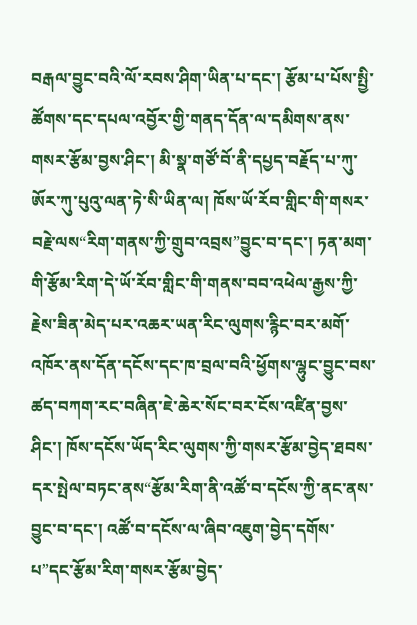བརྒལ་བྱུང་བའི་ལོ་རབས་ཤིག་ཡིན་པ་དང་། རྩོམ་པ་པོས་སྤྱི་ཚོགས་དང་དཔལ་འབྱོར་གྱི་གནད་དོན་ལ་དམིགས་ནས་གསར་རྩོམ་བྱས་ཤིང་། མི་སྣ་གཙོ་བོ་ནི་དཔྱད་བརྗོད་པ་ཀུ་ཨོར་ཀུ་པུའུ་ལན་ཏེ་སི་ཡིན་ལ། ཁོས་ཡོ་རོབ་གླིང་གི་གསར་བརྗེ་ལས“རིག་གནས་ཀྱི་གྲུབ་འབྲས”བྱུང་བ་དང་། ཏན་མག་གི་རྩོམ་རིག་དེ་ཡོ་རོབ་གླིང་གི་གནས་བབ་འཕེལ་རྒྱས་ཀྱི་རྗེས་ཟིན་མེད་པར་འཆར་ཡན་རིང་ལུགས་རྙིང་བར་མགོ་འཁོར་ནས་དོན་དངོས་དང་ཁ་བྲལ་བའི་ཕྱོགས་ལྷུང་བྱུང་བས་ཚད་བཀག་རང་བཞིན་ཇེ་ཆེར་སོང་བར་ངོས་འཛིན་བྱས་ཤིང་། ཁོས་དངོས་ཡོད་རིང་ལུགས་ཀྱི་གསར་རྩོམ་བྱེད་ཐབས་དར་སྤེལ་བཏང་ནས“རྩོམ་རིག་ནི་འཚོ་བ་དངོས་ཀྱི་ནང་ནས་བྱུང་བ་དང་། འཚོ་བ་དངོས་ལ་ཞིབ་འཇུག་བྱེད་དགོས་པ”དང་རྩོམ་རིག་གསར་རྩོམ་བྱེད་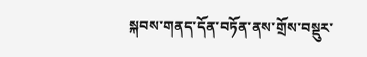སྐབས་གནད་དོན་བཏོན་ནས་གྲོས་བསྡུར་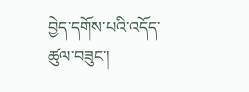བྱེད་དགོས་པའི་འདོད་ཚུལ་བཟུང་།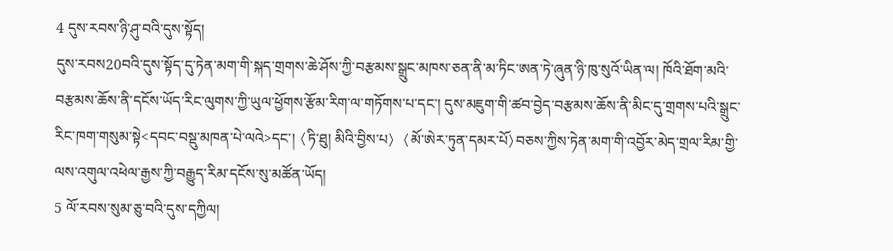4 དུས་རབས་ཉི་ཤུ་བའི་དུས་སྟོད།
དུས་རབས20བའི་དུས་སྟོད་དུ་ཏེན་མག་གི་སྐད་གྲགས་ཆེ་ཤོས་ཀྱི་བརྩམས་སྒྲུང་མཁས་ཅན་ནི་མ་ཏིང་ཨན་ཏེ་ཞུན་ཉི་ཁུ་སུའོ་ཡིན་ལ། ཁོའི་ཐོག་མའི་བརྩམས་ཆོས་ནི་དངོས་ཡོད་རིང་ལུགས་ཀྱི་ཡུལ་ཕྱོགས་རྩོམ་རིག་ལ་གཏོགས་པ་དང་། དུས་མཇུག་གི་ཚབ་བྱེད་བརྩམས་ཆོས་ནི་མིང་དུ་གྲགས་པའི་སྒྲུང་རིང་ཁག་གསུམ་སྟེ<དབང་བསྡུ་མཁན་པེ་ལའེ>དང་། 〈ཏི་ཐུ། མིའི་བྱིས་པ〉  〈མོ་ཨེར་ཏུན་དམར་པོ〉བཅས་ཀྱིས་ཏེན་མག་གི་འབྱོར་མེད་གྲལ་རིམ་གྱི་ལས་འགུལ་འཕེལ་རྒྱས་ཀྱི་བརྒྱུད་རིམ་དངོས་སུ་མཚོན་ཡོད།
5 ལོ་རབས་སུམ་ཅུ་བའི་དུས་དཀྱིལ།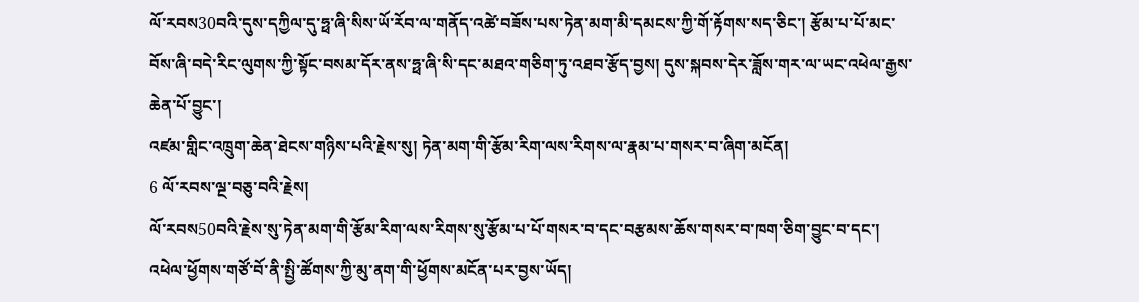ལོ་རབས30བའི་དུས་དཀྱིལ་དུ་ཧྥ་ཞི་སིས་ཡོ་རོབ་ལ་གནོད་འཚེ་བཟོས་པས་ཏེན་མག་མི་དམངས་ཀྱི་གོ་རྟོགས་སད་ཅིང་། རྩོམ་པ་པོ་མང་བོས་ཞི་བདེ་རིང་ལུགས་ཀྱི་སྟོང་བསམ་དོར་ནས་ཧྥ་ཞི་སི་དང་མཐའ་གཅིག་ཏུ་འཐབ་རྩོད་བྱས། དུས་སྐབས་དེར་ཟློས་གར་ལ་ཡང་འཕེལ་རྒྱས་ཆེན་པོ་བྱུང་།
འཛམ་གླིང་འཁྲུག་ཆེན་ཐེངས་གཉིས་པའི་རྗེས་སུ། ཏེན་མག་གི་རྩོམ་རིག་ལས་རིགས་ལ་རྣམ་པ་གསར་བ་ཞིག་མངོན།
6 ལོ་རབས་ལྔ་བཅུ་བའི་རྗེས།
ལོ་རབས50བའི་རྗེས་སུ་ཏེན་མག་གི་རྩོམ་རིག་ལས་རིགས་སུ་རྩོམ་པ་པོ་གསར་བ་དང་བརྩམས་ཆོས་གསར་བ་ཁག་ཅིག་བྱུང་བ་དང་། འཕེལ་ཕྱོགས་གཙོ་བོ་ནི་སྤྱི་ཚོགས་ཀྱི་མུ་ནག་གི་ཕྱོགས་མངོན་པར་བྱས་ཡོད།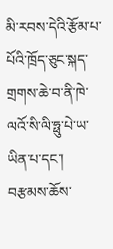མི་རབས་དེའི་རྩོམ་པ་པོའི་ཁྲོད་ཅུང་སྐད་གྲགས་ཆེ་བ་ནི་ཁེ་ལའོ་སི་ལི་ཧྥུ་པེ་ཡ་ཡིན་པ་དང་། བརྩམས་ཆོས་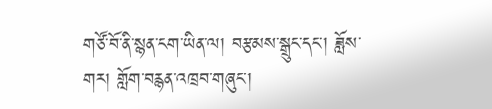གཙོ་བོ་ནི་སྙན་ངག་ཡིན་ལ། བརྩམས་སྒྲུང་དང་། ཟློས་གར། གློག་བརྙན་འཁྲབ་གཞུང་།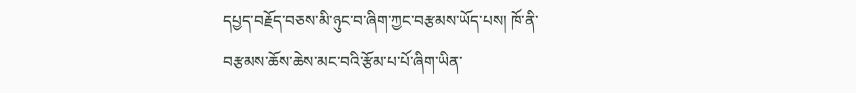དཔྱད་བརྗོད་བཅས་མི་ཉུང་བ་ཞིག་ཀྱང་བརྩམས་ཡོད་པས། ཁོ་ནི་བརྩམས་ཆོས་ཆེས་མང་བའི་རྩོམ་པ་པོ་ཞིག་ཡིན་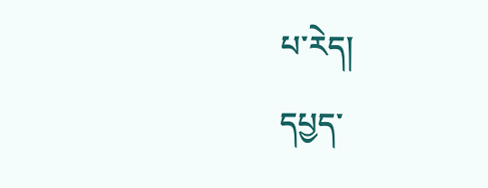པ་རེད།
དཔྱད་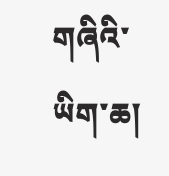གཞིའི་ཡིག་ཆ།